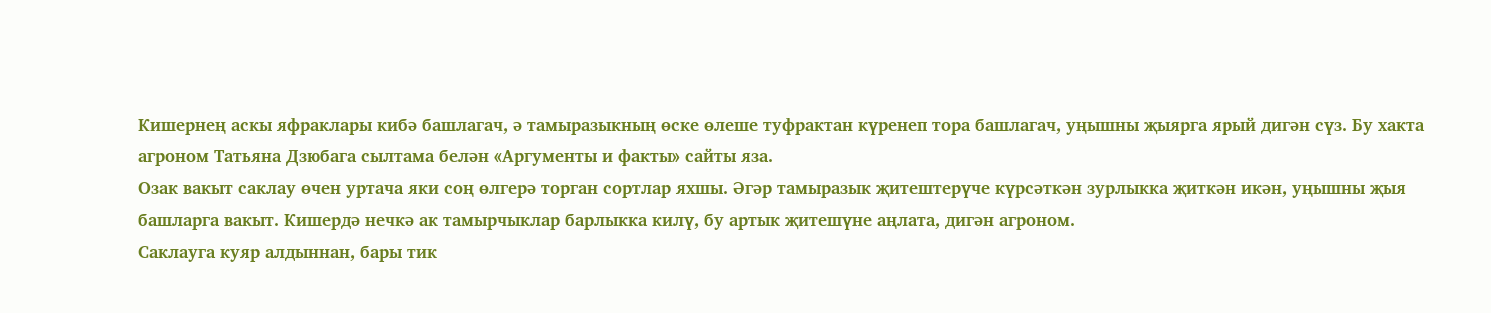Кишернең аскы яфраклары кибә башлагач, ә тамыразыкның өске өлеше туфрактан күренеп тора башлагач, уңышны җыярга ярый дигән сүз. Бу хакта агроном Татьяна Дзюбага сылтама белән «Аргументы и факты» сайты яза.
Озак вакыт саклау өчен уртача яки соң өлгерә торган сортлар яхшы. Әгәр тамыразык җитештерүче күрсәткән зурлыкка җиткән икән, уңышны җыя башларга вакыт. Кишердә нечкә ак тамырчыклар барлыкка килү, бу артык җитешүне аңлата, дигән агроном.
Саклауга куяр алдыннан, бары тик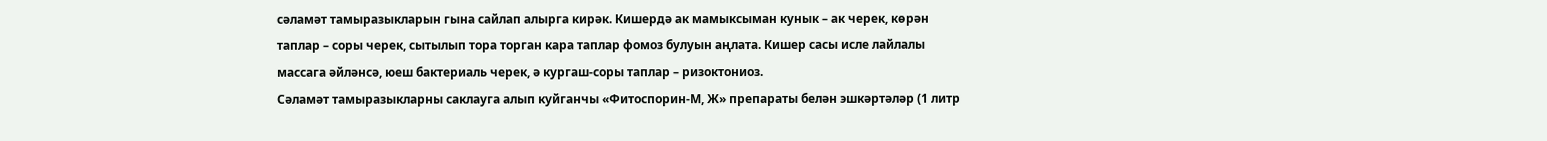сәламәт тамыразыкларын гына сайлап алырга кирәк. Кишердә ак мамыксыман кунык – ак черек, көрән таплар – соры черек, сытылып тора торган кара таплар фомоз булуын аңлата. Кишер сасы исле лайлалы массага әйләнсә, юеш бактериаль черек, ә кургаш-соры таплар – ризоктониоз.
Сәламәт тамыразыкларны саклауга алып куйганчы «Фитоспорин-М, Ж» препараты белән эшкәртәләр (1 литр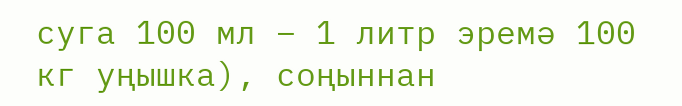суга 100 мл – 1 литр эремә 100 кг уңышка), соңыннан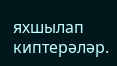яхшылап киптерәләр.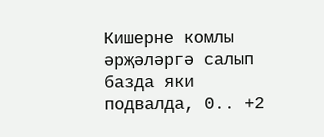Кишерне комлы әрҗәләргә салып базда яки подвалда, 0.. +2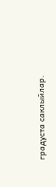градуста саклыйлар.